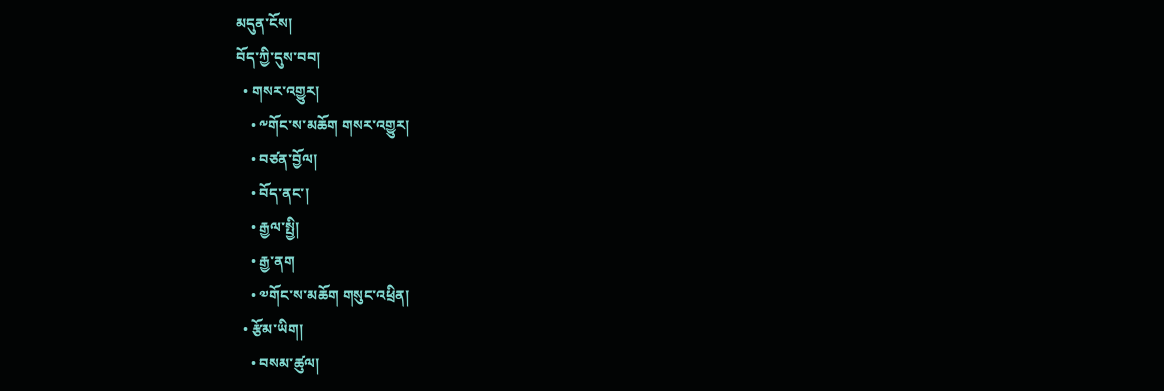མདུན་ངོས།
བོད་ཀྱི་དུས་བབ།
  • གསར་འགྱུར།
    • ༸གོང་ས་མཆོག གསར་འགྱུར།
    • བཙན་བྱོལ།
    • བོད་ནང་།
    • རྒྱལ་སྤྱི།
    • རྒྱ་ནག
    • ༧གོང་ས་མཆོག གསུང་འཕྲིན།
  • རྩོམ་ཡིག།
    • བསམ་ཚུལ།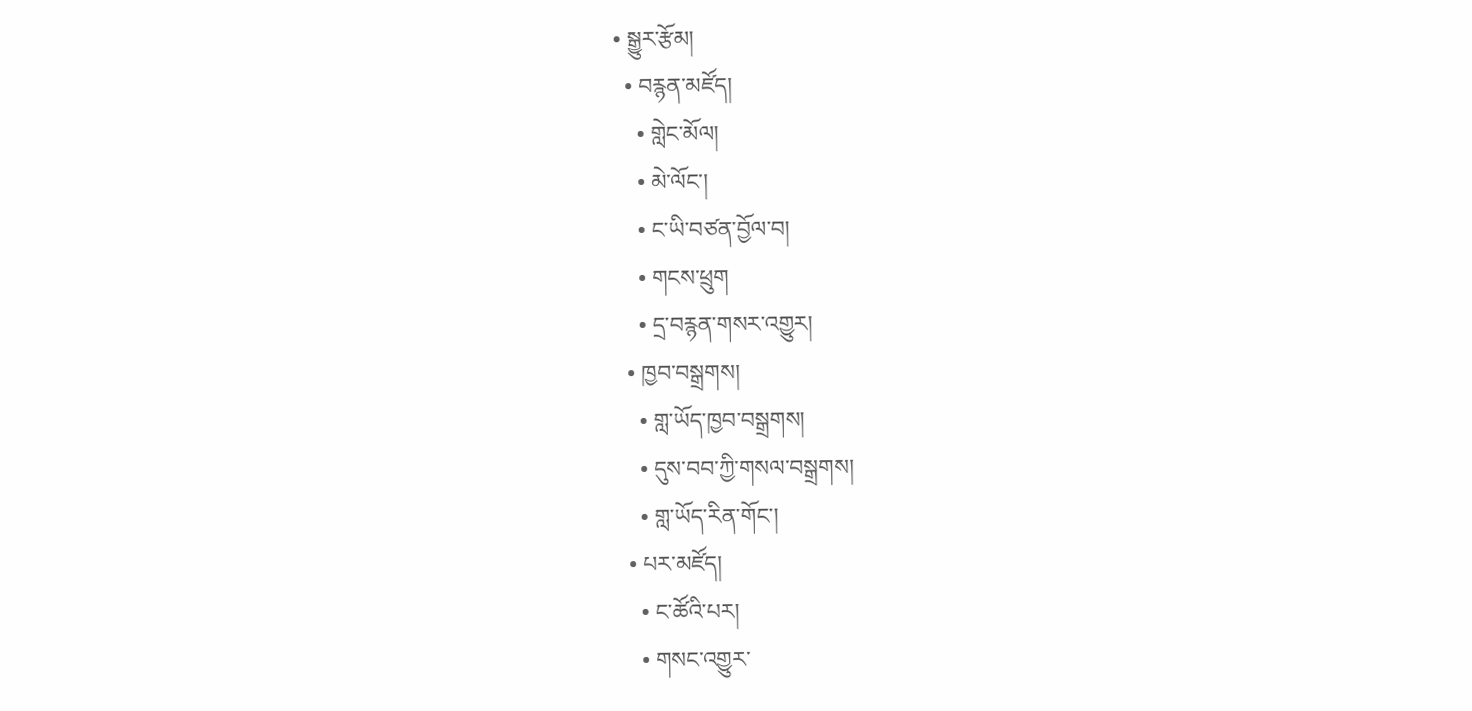• སྒྱུར་རྩོམ།
  • བརྙན་མཛོད།
    • གླེང་མོལ།
    • མེ་ལོང་།
    • ང་ཡི་བཙན་བྱོལ་བ།
    • གངས་ཕྲུག
    • དྲ་བརྙན་གསར་འགྱུར།
  • ཁྱབ་བསྒྲགས།
    • གླ་ཡོད་ཁྱབ་བསྒྲགས།
    • དུས་བབ་ཀྱི་གསལ་བསྒྲགས།
    • གླ་ཡོད་རིན་གོང་།
  • པར་མཛོད།
    • ང་ཚོའི་པར།
    • གསང་འགྱུར་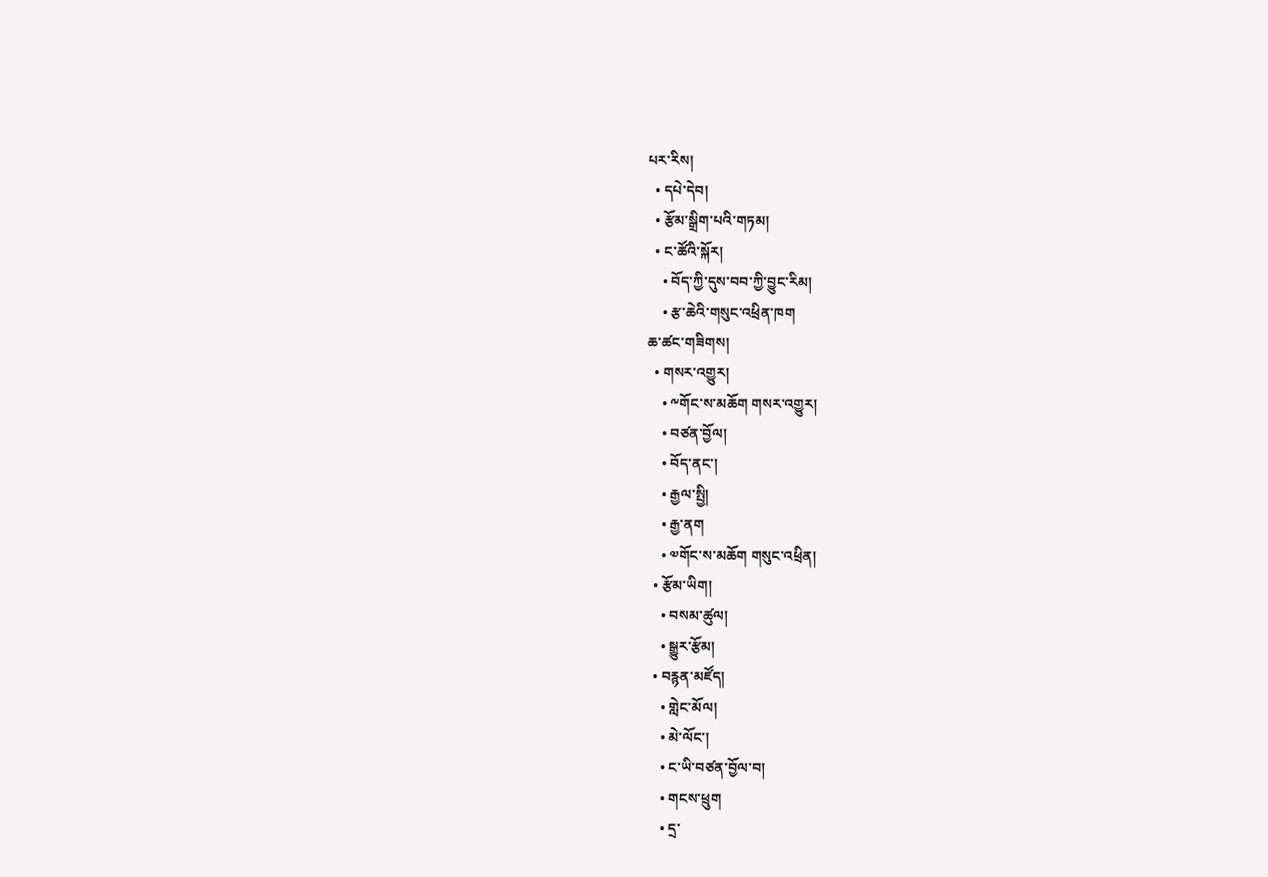པར་རིས།
  • དཔེ་དེབ།
  • རྩོམ་སྒྲིག་པའི་གཏམ།
  • ང་ཚོའི་སྐོར།
    • བོད་ཀྱི་དུས་བབ་ཀྱི་བྱུང་རིམ།
    • རྩ་ཆེའི་གསུང་འཕྲིན་ཁག
ཆ་ཚང་གཟིགས།
  • གསར་འགྱུར།
    • ༸གོང་ས་མཆོག གསར་འགྱུར།
    • བཙན་བྱོལ།
    • བོད་ནང་།
    • རྒྱལ་སྤྱི།
    • རྒྱ་ནག
    • ༧གོང་ས་མཆོག གསུང་འཕྲིན།
  • རྩོམ་ཡིག།
    • བསམ་ཚུལ།
    • སྒྱུར་རྩོམ།
  • བརྙན་མཛོད།
    • གླེང་མོལ།
    • མེ་ལོང་།
    • ང་ཡི་བཙན་བྱོལ་བ།
    • གངས་ཕྲུག
    • དྲ་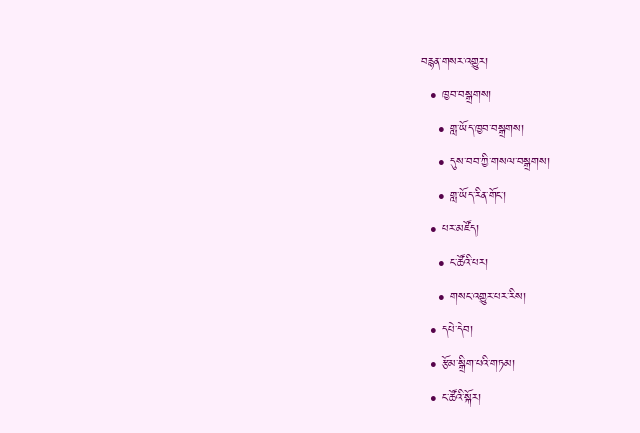བརྙན་གསར་འགྱུར།
  • ཁྱབ་བསྒྲགས།
    • གླ་ཡོད་ཁྱབ་བསྒྲགས།
    • དུས་བབ་ཀྱི་གསལ་བསྒྲགས།
    • གླ་ཡོད་རིན་གོང་།
  • པར་མཛོད།
    • ང་ཚོའི་པར།
    • གསང་འགྱུར་པར་རིས།
  • དཔེ་དེབ།
  • རྩོམ་སྒྲིག་པའི་གཏམ།
  • ང་ཚོའི་སྐོར།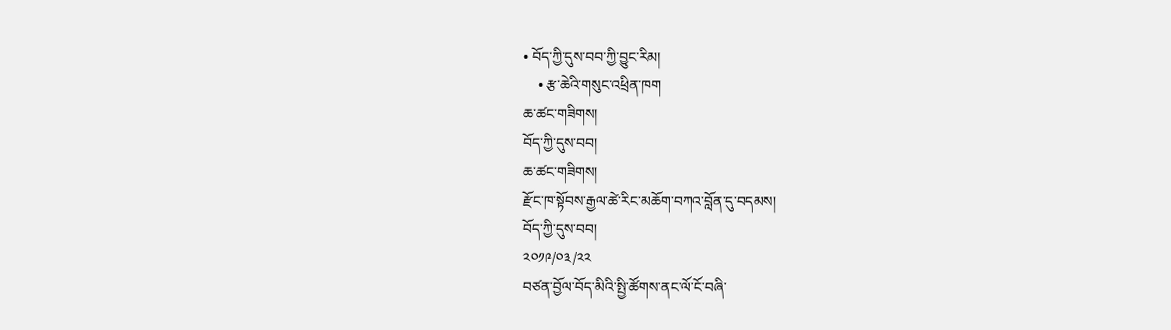• བོད་ཀྱི་དུས་བབ་ཀྱི་བྱུང་རིམ།
    • རྩ་ཆེའི་གསུང་འཕྲིན་ཁག
ཆ་ཚང་གཟིགས།
བོད་ཀྱི་དུས་བབ།
ཆ་ཚང་གཟིགས།
རྫོང་ཁ་སྟོབས་རྒྱལ་ཚེ་རིང་མཆོག་བཀའ་བློན་དུ་བདམས།
བོད་ཀྱི་དུས་བབ།
༢༠༡༩/༠༣/༢༢
བཙན་བྱོལ་བོད་མིའི་སྤྱི་ཚོགས་ནང་ལོ་ངོ་བཞི་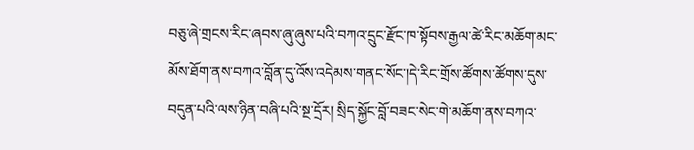བཅུ་ཞེ་གྲངས་རིང་ཞབས་ཞུ་ཞུས་པའི་བཀའ་དྲུང་རྫོང་ཁ་སྟོབས་རྒྱལ་ཚེ་རིང་མཆོག་མང་མོས་ཐོག་ནས་བཀའ་བློན་དུ་འོས་འདེམས་གནང་སོང་།དེ་རིང་གྲོས་ཚོགས་ཚོགས་དུས་བདུན་པའི་ལས་ཉིན་བཞི་པའི་སྔ་དྲོར། སྲིད་སྐྱོང་བློ་བཟང་སེང་གེ་མཆོག་ནས་བཀའ་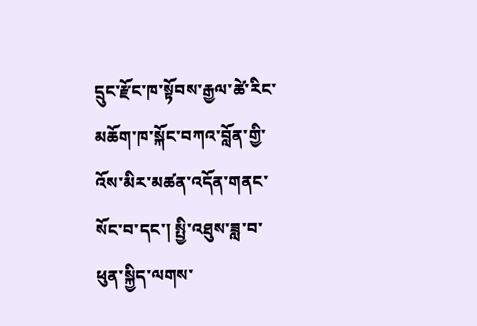དྲུང་རྫོང་ཁ་སྟོབས་རྒྱལ་ཚེ་རིང་མཆོག་ཁ་སྐོང་བཀའ་བློན་གྱི་འོས་མིར་མཚན་འདོན་གནང་སོང་བ་དང་། སྤྱི་འཐུས་ཟླ་བ་ཕུན་སྐྱིད་ལགས་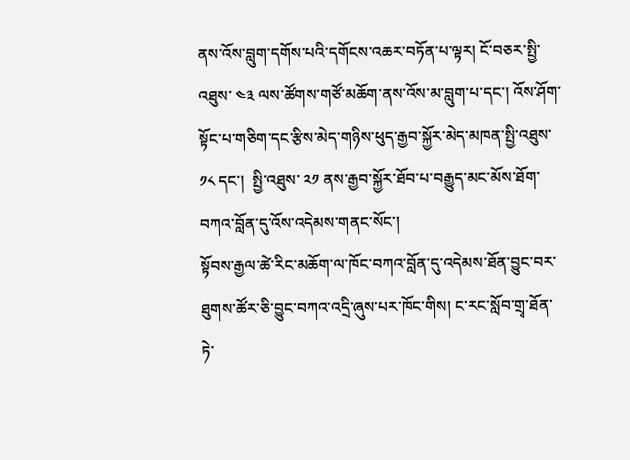ནས་འོས་བླུག་དགོས་པའི་དགོངས་འཆར་བཏོན་པ་ལྟར། ངོ་བཅར་སྤྱི་འཐུས་ ༤༣ ལས་ཚོགས་གཙོ་མཆོག་ནས་འོས་མ་བླུག་པ་དང་། འོས་ཤོག་སྟོང་པ་གཅིག་དང་རྩིས་མེད་གཉིས་ཕུད་རྒྱབ་སྐྱོར་མེད་མཁན་སྤྱི་འཐུས་ ༡༨ དང་།  སྤྱི་འཐུས་ ༢༡ ནས་རྒྱབ་སྐྱོར་ཐོབ་པ་བརྒྱུད་མང་མོས་ཐོག་བཀའ་བློན་དུ་འོས་འདེམས་གནང་སོང་།
སྟོབས་རྒྱལ་ཚེ་རིང་མཆོག་ལ་ཁོང་བཀའ་བློན་དུ་འདེམས་ཐོན་བྱུང་བར་ཐུགས་ཚོར་ཅི་བྱུང་བཀའ་འདྲི་ཞུས་པར་ཁོང་གིས། ང་རང་སློབ་གྲྭ་ཐོན་ཏེ་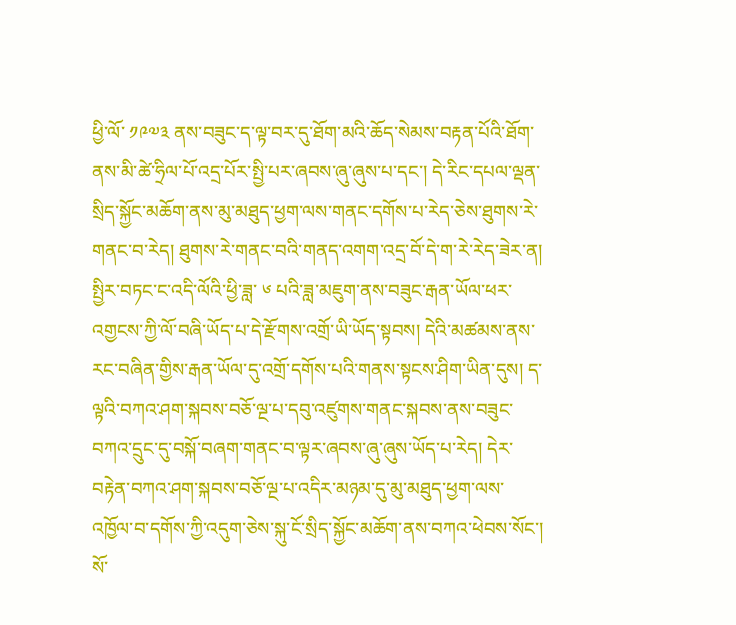ཕྱི་ལོ་ ༡༩༧༣ ནས་བཟུང་ད་ལྟ་བར་དུ་ཐོག་མའི་ཆོད་སེམས་བརྟན་པོའི་ཐོག་ནས་མི་ཚེ་ཧྲིལ་པོ་འདྲ་པོར་སྤྱི་པར་ཞབས་ཞུ་ཞུས་པ་དང་། དེ་རིང་དཔལ་ལྡན་སྲིད་སྐྱོང་མཆོག་ནས་མུ་མཐུད་ཕྱག་ལས་གནང་དགོས་པ་རེད་ཅེས་ཐུགས་རེ་གནང་བ་རེད། ཐུགས་རེ་གནང་བའི་གནད་འགག་འདྲ་བོ་དེ་ག་རེ་རེད་ཟེར་ན། སྤྱིར་བཏང་ང་འདི་ལོའི་ཕྱི་ཟླ་ ༦ པའི་ཟླ་མཇུག་ནས་བཟུང་རྒན་ཡོལ་ཕར་འགྱངས་ཀྱི་ལོ་བཞི་ཡོད་པ་དེ་རྫོགས་འགྲོ་ཡི་ཡོད་སྟབས། དེའི་མཚམས་ནས་རང་བཞིན་གྱིས་རྒན་ཡོལ་དུ་འགྲོ་དགོས་པའི་གནས་སྟངས་ཤིག་ཡིན་དུས། ད་ལྟའི་བཀའ་ཤག་སྐབས་བཅོ་ལྔ་པ་དབུ་འཛུགས་གནང་སྐབས་ནས་བཟུང་བཀའ་དྲུང་དུ་བསྐོ་བཞག་གནང་བ་ལྟར་ཞབས་ཞུ་ཞུས་ཡོད་པ་རེད། དེར་བརྟེན་བཀའ་ཤག་སྐབས་བཅོ་ལྔ་པ་འདིར་མཉམ་དུ་མུ་མཐུད་ཕྱག་ལས་འཁྱོལ་བ་དགོས་ཀྱི་འདུག་ཅེས་སྐུ་ངོ་སྲིད་སྐྱོང་མཆོག་ནས་བཀའ་ཕེབས་སོང་། སོ་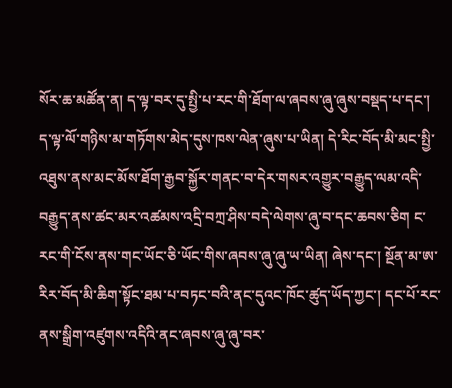སོར་ཆ་མཚོན་ན། ད་ལྟ་བར་དུ་སྤྱི་པ་རང་གི་ཐོག་ལ་ཞབས་ཞུ་ཞུས་བསྡད་པ་དང་། ད་ལྟ་ལོ་གཉིས་མ་གཏོགས་མེད་དུས་ཁས་ལེན་ཞུས་པ་ཡིན། དེ་རིང་བོད་མི་མང་སྤྱི་འཐུས་ནས་མང་མོས་ཐོག་རྒྱབ་སྐྱོར་གནང་བ་དེར་གསར་འགྱུར་བརྒྱུད་ལམ་འདི་བརྒྱུད་ནས་ཚང་མར་འཚམས་འདྲི་བཀྲ་ཤིས་བདེ་ལེགས་ཞུ་བ་དང་ཆབས་ཅིག ང་རང་གི་ངོས་ནས་གང་ཡོང་ཅི་ཡོང་གིས་ཞབས་ཞུ་ཞུ་ཡ་ཡིན། ཞེས་དང་། སྔོན་མ་ཨ་རིར་བོད་མི་ཆིག་སྟོང་ཐམ་པ་བཏང་བའི་ནང་དུའང་ཁོང་ཚུད་ཡོད་ཀྱང་། དང་པོ་རང་ནས་སྒྲིག་འཛུགས་འདིའི་ནང་ཞབས་ཞུ་ཞུ་བར་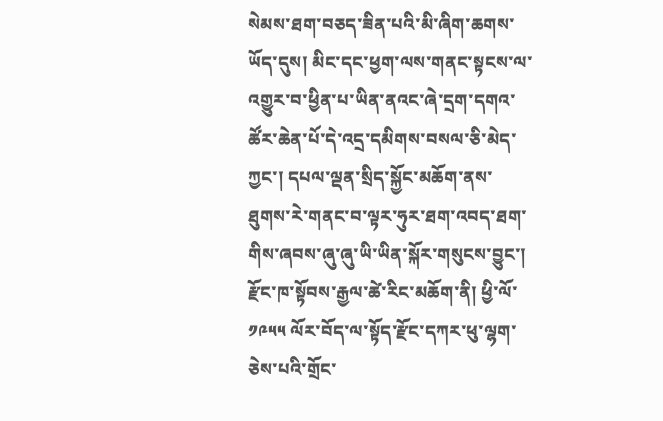སེམས་ཐག་བཅད་ཟིན་པའི་མི་ཞིག་ཆགས་ཡོད་དུས། མིང་དང་ཕྱག་ལས་གནང་སྟངས་ལ་འགྱུར་བ་ཕྱིན་པ་ཡིན་ནའང་ཞེ་དྲག་དགའ་ཚོར་ཆེན་པོ་དེ་འདྲ་དམིགས་བསལ་ཅི་མེད་ཀྱང་། དཔལ་ལྡན་སྲིད་སྐྱོང་མཆོག་ནས་ཐུགས་རེ་གནང་བ་ལྟར་ཧུར་ཐག་འབད་ཐག་གིས་ཞབས་ཞུ་ཞུ་ཡི་ཡིན་སྐོར་གསུངས་བྱུང་།
རྫོང་ཁ་སྟོབས་རྒྱལ་ཚེ་རིང་མཆོག་ནི། ཕྱི་ལོ་ ༡༩༥༥ ལོར་བོད་ལ་སྟོད་རྫོང་དཀར་ཕུ་ལྷག་ཅེས་པའི་གྲོང་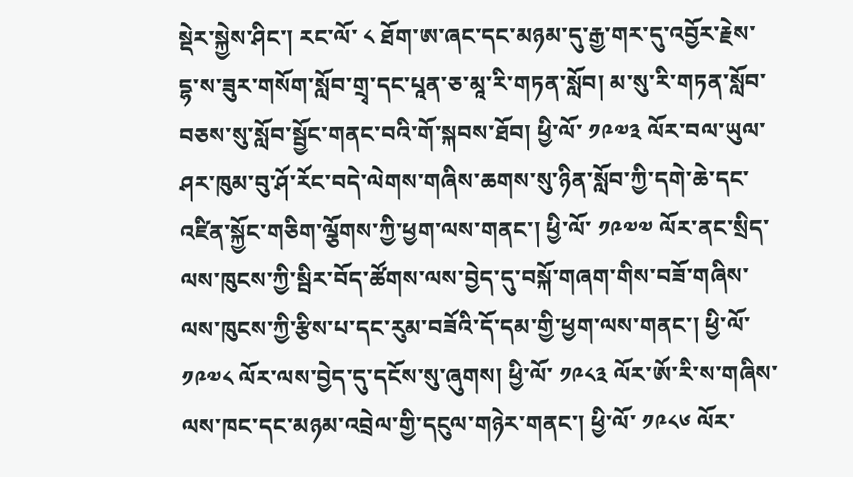སྡེར་སྐྱེས་ཤིང་། རང་ལོ་ ༨ ཐོག་ཨ་ཞང་དང་མཉམ་དུ་རྒྱ་གར་དུ་འབྱོར་རྗེས་དྷ་ས་ཟུར་གསོག་སློབ་གྲྭ་དང་པཱན་ཅ་མཱ་རི་གཏན་སློབ། མ་སུ་རི་གཏན་སློབ་བཅས་སུ་སློབ་སྦྱོང་གནང་བའི་གོ་སྐབས་ཐོབ། ཕྱི་ལོ་ ༡༩༧༣ ལོར་བལ་ཡུལ་ཤར་ཁུམ་བུ་ཤོ་རོང་བདེ་ལེགས་གཞིས་ཆགས་སུ་ཉིན་སློབ་ཀྱི་དགེ་ཆེ་དང་འཛིན་སྐྱོང་གཅིག་ལྕོགས་ཀྱི་ཕྱག་ལས་གནང་། ཕྱི་ལོ་ ༡༩༧༧ ལོར་ནང་སྲིད་ལས་ཁུངས་ཀྱི་སྦིར་བོད་ཚོགས་ལས་བྱེད་དུ་བསྐོ་གཞག་གིས་བཟོ་གཞིས་ལས་ཁུངས་ཀྱི་རྩིས་པ་དང་རུམ་བཟོའི་དོ་དམ་གྱི་ཕྱག་ལས་གནང་། ཕྱི་ལོ་ ༡༩༧༨ ལོར་ལས་བྱེད་དུ་དངོས་སུ་ཞུགས། ཕྱི་ལོ་ ༡༩༨༣ ལོར་ཨོ་རི་ས་གཞིས་ལས་ཁང་དང་མཉམ་འབྲེལ་གྱི་དངུལ་གཉེར་གནང་། ཕྱི་ལོ་ ༡༩༨༦ ལོར་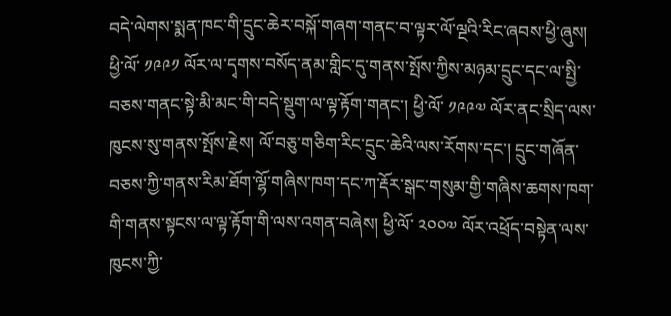བདེ་ལེགས་སྨན་ཁང་གི་དྲུང་ཆེར་བསྐོ་གཞག་གནང་བ་ལྟར་ལོ་ལྔའི་རིང་ཞབས་ཕྱི་ཞུས། ཕྱི་ལོ་ ༡༩༩༡ ལོར་ལ་དྭགས་བསོད་ནམ་གླིང་དུ་གནས་སྤོས་ཀྱིས་མཉམ་དྲུང་དང་ལ་སྤྱི་བཅས་གནང་སྟེ་མི་མང་གི་བདེ་སྡུག་ལ་ལྟ་རྟོག་གནང་། ཕྱི་ལོ་ ༡༩༩༧ ལོར་ནང་སྲིད་ལས་ཁུངས་སུ་གནས་སྤོས་རྗེས། ལོ་བཅུ་གཅིག་རིང་དྲུང་ཆེའི་ལས་རོགས་དང་། དྲུང་གཞོན་བཅས་ཀྱི་གནས་རིམ་ཐོག་ལྷོ་གཞིས་ཁག་དང་ཀ་རྡོར་སྒང་གསུམ་གྱི་གཞིས་ཆགས་ཁག་གི་གནས་སྟངས་ལ་ལྟ་རྟོག་གི་ལས་འགན་བཞེས། ཕྱི་ལོ་ ༢༠༠༧ ལོར་འཕྲོད་བསྟེན་ལས་ཁུངས་ཀྱི་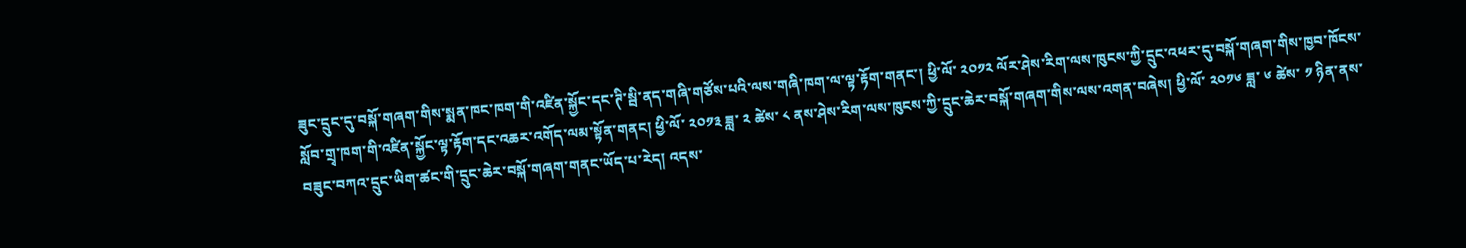ཟུང་དྲུང་དུ་བསྐོ་གཞག་གིས་སྨན་ཁང་ཁག་གི་འཛིན་སྐྱོང་དང་ཊི་སྦི་ནད་གཞི་གཙོས་པའི་ལས་གཞི་ཁག་ལ་ལྟ་རྟོག་གནང་། ཕྱི་ལོ་ ༢༠༡༢ ལོར་ཤེས་རིག་ལས་ཁུངས་ཀྱི་དྲུང་འཕར་དུ་བསྐོ་གཞག་གིས་ཁྱབ་ཁོངས་སློབ་གྲྭ་ཁག་གི་འཛིན་སྐྱོང་ལྟ་རྟོག་དང་འཆར་འགོད་ལམ་སྟོན་གནང། ཕྱི་ལོ་ ༢༠༡༣ ཟླ་ ༢ ཚེས་ ༨ ནས་ཤེས་རིག་ལས་ཁུངས་ཀྱི་དྲུང་ཆེར་བསྐོ་གཞག་གིས་ལས་འགན་བཞེས། ཕྱི་ལོ་ ༢༠༡༦ ཟླ་ ༦ ཚེས་ ༡ ཉིན་ནས་བཟུང་བཀའ་དྲུང་ཡིག་ཚང་གི་དྲུང་ཆེར་བསྐོ་གཞག་གནང་ཡོད་པ་རེད། འདས་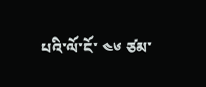པའི་ལོ་ངོ་ ༤༦ ཙམ་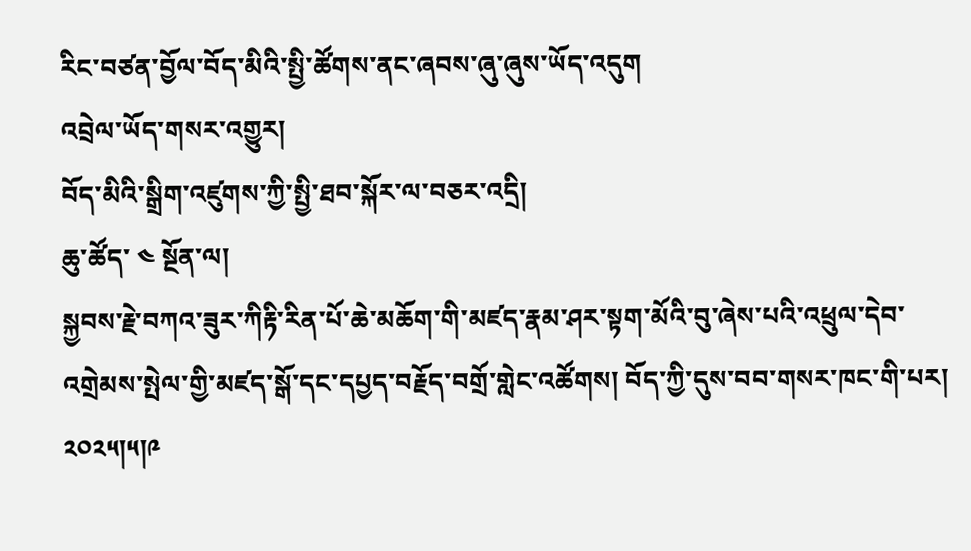རིང་བཙན་བྱོལ་བོད་མིའི་སྤྱི་ཚོགས་ནང་ཞབས་ཞུ་ཞུས་ཡོད་འདུག
འབྲེལ་ཡོད་གསར་འགྱུར།
བོད་མིའི་སྒྲིག་འཛུགས་ཀྱི་སྤྱི་ཐབ་སྐོར་ལ་བཅར་འདྲི།
ཆུ་ཚོད་ ༤ སྔོན་ལ།
སྐྱབས་རྗེ་བཀའ་ཟུར་ཀིརྟི་རིན་པོ་ཆེ་མཆོག་གི་མཛད་རྣམ་ཤར་སྟག་མོའི་བུ་ཞེས་པའི་འཕྲུལ་དེབ་འགྲེམས་སྤེལ་གྱི་མཛད་སྒོ་དང་དཔྱད་བརྗོད་བགྲོ་གླེང་འཚོགས། བོད་ཀྱི་དུས་བབ་གསར་ཁང་གི་པར། ༢༠༢༥།༥།༩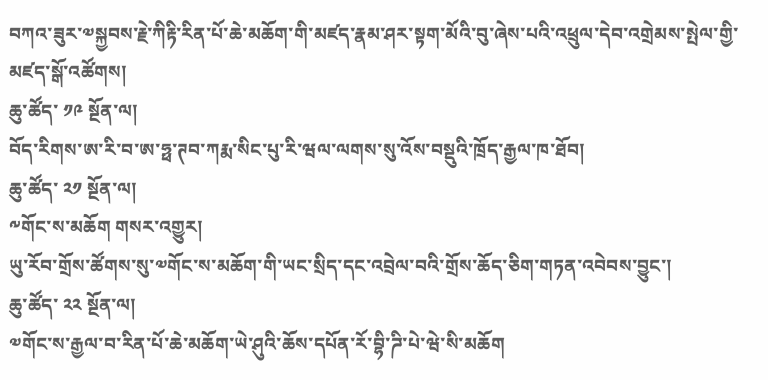བཀའ་ཟུར་༧སྐྱབས་རྗེ་ཀིརྟི་རིན་པོ་ཆེ་མཆོག་གི་མཛད་རྣམ་ཤར་སྟག་མོའི་བུ་ཞེས་པའི་འཕྲུལ་དེབ་འགྲེམས་སྤེལ་གྱི་མཛད་སྒོ་འཚོགས།
ཆུ་ཚོད་ ༡༩ སྔོན་ལ།
བོད་རིགས་ཨ་རི་བ་ཨ་ཧྥ་ཊབ་ཀརྨ་སིང་པུ་རི་ཝལ་ལགས་སུ་འོས་བསྡུའི་ཁྲོད་རྒྱལ་ཁ་ཐོབ།
ཆུ་ཚོད་ ༢༡ སྔོན་ལ།
༸གོང་ས་མཆོག གསར་འགྱུར།
ཡུ་རོབ་གྲོས་ཚོགས་སུ་༧གོང་ས་མཆོག་གི་ཡང་སྲིད་དང་འབྲེལ་བའི་གྲོས་ཆོད་ཅིག་གཏན་འབེབས་བྱུང་།
ཆུ་ཚོད་ ༢༢ སྔོན་ལ།
༧གོང་ས་རྒྱལ་བ་རིན་པོ་ཆེ་མཆོག་ཡེ་ཤུའི་ཆོས་དཔོན་རོ་བྷི་ཌི་པེ་ཝེ་སི་མཆོག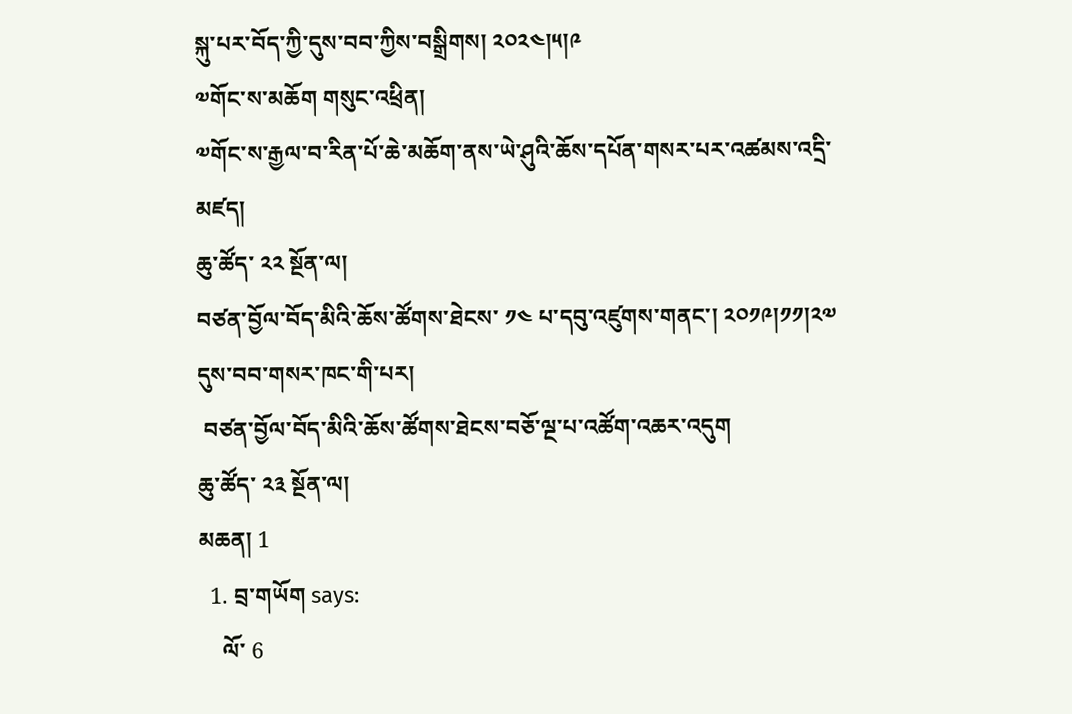སྐུ་པར་བོད་ཀྱི་དུས་བབ་ཀྱིས་བསྒྲིགས། ༢༠༢༤།༥།༩
༧གོང་ས་མཆོག གསུང་འཕྲིན།
༧གོང་ས་རྒྱལ་བ་རིན་པོ་ཆེ་མཆོག་ནས་ཡེ་ཤུའི་ཆོས་དཔོན་གསར་པར་འཚམས་འདྲི་མཛད།
ཆུ་ཚོད་ ༢༢ སྔོན་ལ།
བཙན་བྱོལ་བོད་མིའི་ཆོས་ཚོགས་ཐེངས་ ༡༤ པ་དབུ་འཛུགས་གནང་། ༢༠༡༩།༡༡།༢༧ དུས་བབ་གསར་ཁང་གི་པར།
 བཙན་བྱོལ་བོད་མིའི་ཆོས་ཚོགས་ཐེངས་བཅོ་ལྔ་པ་འཚོག་འཆར་འདུག
ཆུ་ཚོད་ ༢༣ སྔོན་ལ།
མཆན། 1
  1. བྲ་གཡོག says:
    ལོ་ 6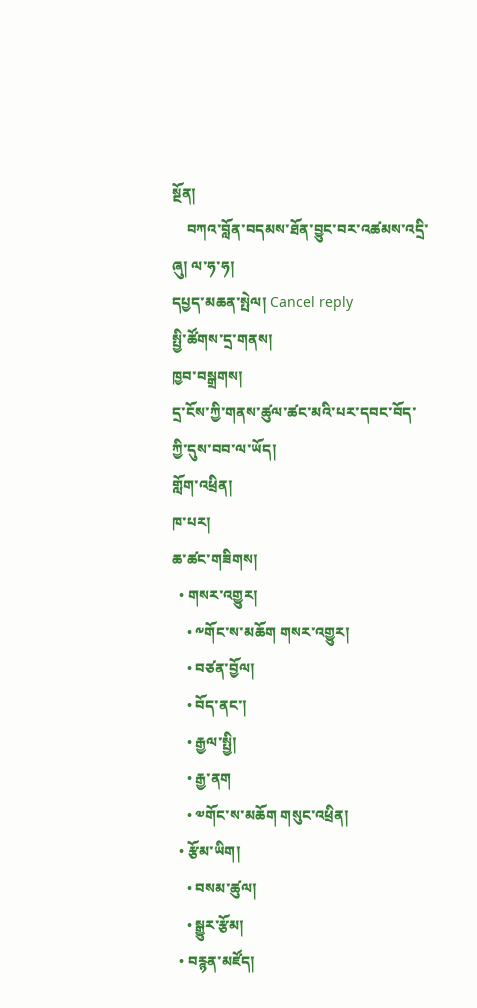སྔོན།
    བཀའ་བློན་བདམས་ཐོན་བྱུང་བར་འཚམས་འདྲི་ཞུ། ལ་ཧ་ཧ།
དཔྱད་མཆན་སྤེལ། Cancel reply
སྤྱི་ཚོགས་དྲ་གནས།
ཁྱབ་བསྒྲགས།
དྲ་ངོས་ཀྱི་གནས་ཚུལ་ཚང་མའི་པར་དབང་བོད་ཀྱི་དུས་བབ་ལ་ཡོད།
གློག་འཕྲིན།
ཁ་པར།
ཆ་ཚང་གཟིགས།
  • གསར་འགྱུར།
    • ༸གོང་ས་མཆོག གསར་འགྱུར།
    • བཙན་བྱོལ།
    • བོད་ནང་།
    • རྒྱལ་སྤྱི།
    • རྒྱ་ནག
    • ༧གོང་ས་མཆོག གསུང་འཕྲིན།
  • རྩོམ་ཡིག།
    • བསམ་ཚུལ།
    • སྒྱུར་རྩོམ།
  • བརྙན་མཛོད།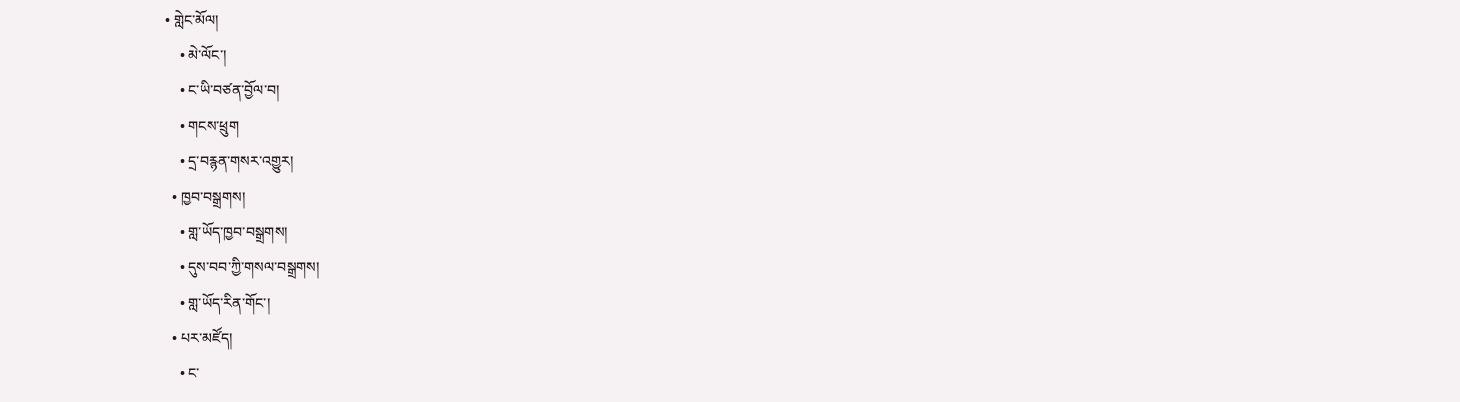• གླེང་མོལ།
    • མེ་ལོང་།
    • ང་ཡི་བཙན་བྱོལ་བ།
    • གངས་ཕྲུག
    • དྲ་བརྙན་གསར་འགྱུར།
  • ཁྱབ་བསྒྲགས།
    • གླ་ཡོད་ཁྱབ་བསྒྲགས།
    • དུས་བབ་ཀྱི་གསལ་བསྒྲགས།
    • གླ་ཡོད་རིན་གོང་།
  • པར་མཛོད།
    • ང་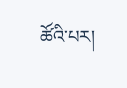ཚོའི་པར།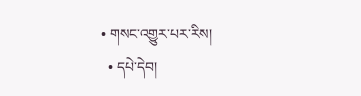• གསང་འགྱུར་པར་རིས།
  • དཔེ་དེབ།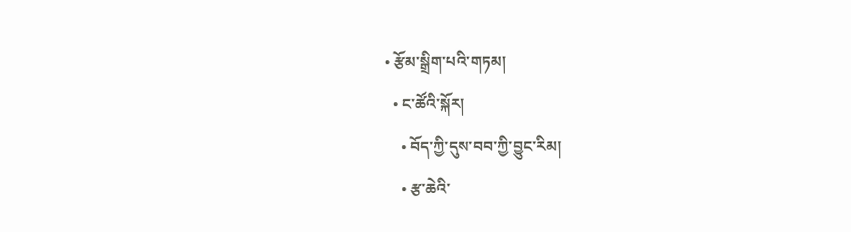• རྩོམ་སྒྲིག་པའི་གཏམ།
  • ང་ཚོའི་སྐོར།
    • བོད་ཀྱི་དུས་བབ་ཀྱི་བྱུང་རིམ།
    • རྩ་ཆེའི་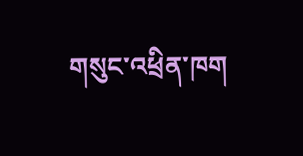གསུང་འཕྲིན་ཁག